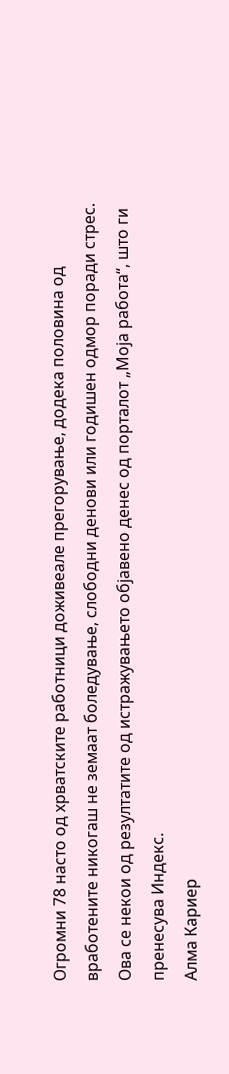Огромни 78 насто од хрватските работници доживеале прегорување, додека половина од вработените никогаш не земаат боледување, слободни денови или годишен одмор поради стрес. Ова се некои од резултатите од истражувањето објавено денес од порталот „Моја работа“, што ги пренесува Индекс.
Алма Кариер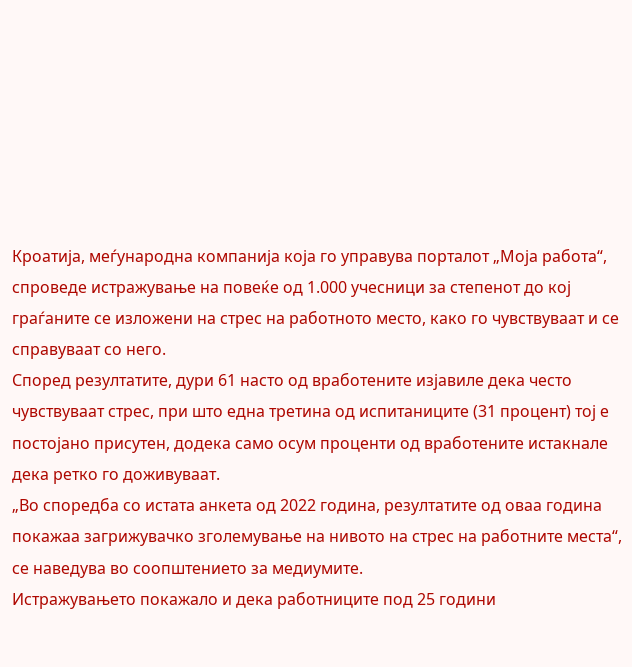Кроатија, меѓународна компанија која го управува порталот „Моја работа“, спроведе истражување на повеќе од 1.000 учесници за степенот до кој граѓаните се изложени на стрес на работното место, како го чувствуваат и се справуваат со него.
Според резултатите, дури 61 насто од вработените изјавиле дека често чувствуваат стрес, при што една третина од испитаниците (31 процент) тој е постојано присутен, додека само осум проценти од вработените истакнале дека ретко го доживуваат.
„Во споредба со истата анкета од 2022 година, резултатите од оваа година покажаа загрижувачко зголемување на нивото на стрес на работните места“, се наведува во соопштението за медиумите.
Истражувањето покажало и дека работниците под 25 години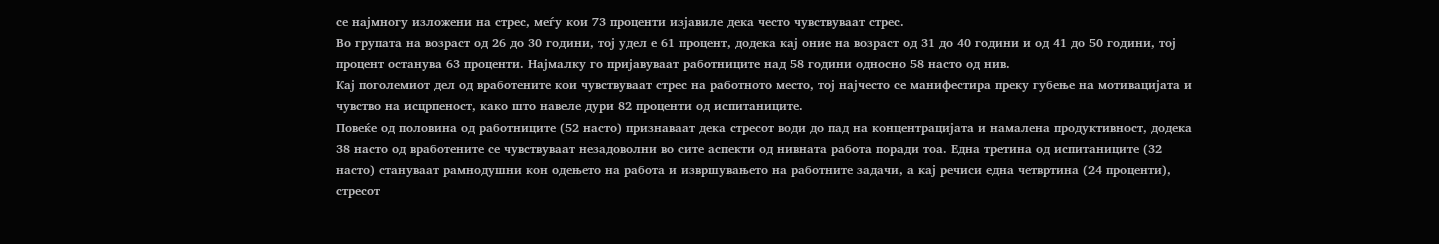се најмногу изложени на стрес, меѓу кои 73 проценти изјавиле дека често чувствуваат стрес.
Во групата на возраст од 26 до 30 години, тој удел е 61 процент, додека кај оние на возраст од 31 до 40 години и од 41 до 50 години, тој процент останува 63 проценти. Најмалку го пријавуваат работниците над 58 години односно 58 насто од нив.
Кај поголемиот дел од вработените кои чувствуваат стрес на работното место, тој најчесто се манифестира преку губење на мотивацијата и чувство на исцрпеност, како што навеле дури 82 проценти од испитаниците.
Повеќе од половина од работниците (52 насто) признаваат дека стресот води до пад на концентрацијата и намалена продуктивност, додека 38 насто од вработените се чувствуваат незадоволни во сите аспекти од нивната работа поради тоа. Една третина од испитаниците (32 насто) стануваат рамнодушни кон одењето на работа и извршувањето на работните задачи, а кај речиси една четвртина (24 проценти), стресот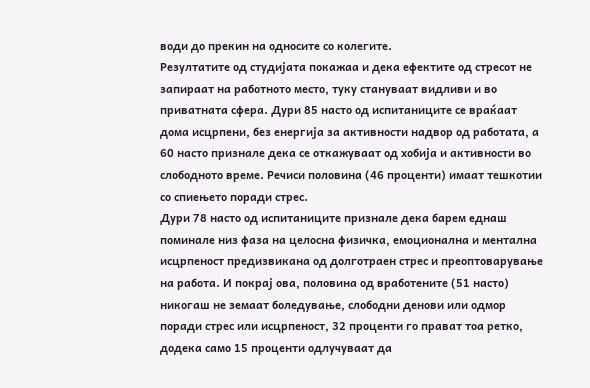води до прекин на односите со колегите.
Резултатите од студијата покажаа и дека ефектите од стресот не запираат на работното место, туку стануваат видливи и во приватната сфера. Дури 85 насто од испитаниците се враќаат дома исцрпени, без енергија за активности надвор од работата, а 60 насто признале дека се откажуваат од хобија и активности во слободното време. Речиси половина (46 проценти) имаат тешкотии со спиењето поради стрес.
Дури 78 насто од испитаниците признале дека барем еднаш поминале низ фаза на целосна физичка, емоционална и ментална исцрпеност предизвикана од долготраен стрес и преоптоварување на работа. И покрај ова, половина од вработените (51 насто) никогаш не земаат боледување, слободни денови или одмор поради стрес или исцрпеност, 32 проценти го прават тоа ретко, додека само 15 проценти одлучуваат да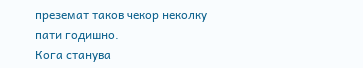преземат таков чекор неколку пати годишно.
Кога станува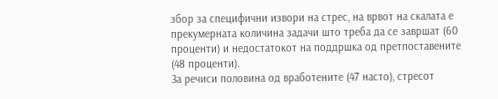збор за специфични извори на стрес, на врвот на скалата е прекумерната количина задачи што треба да се завршат (60 проценти) и недостатокот на поддршка од претпоставените (48 проценти).
За речиси половина од вработените (47 насто), стресот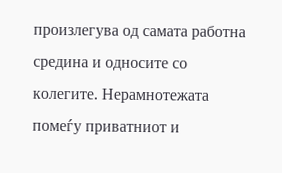произлегува од самата работна средина и односите со колегите. Нерамнотежата помеѓу приватниот и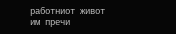работниот живот им пречи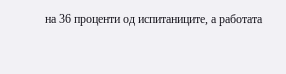на 36 проценти од испитаниците, а работата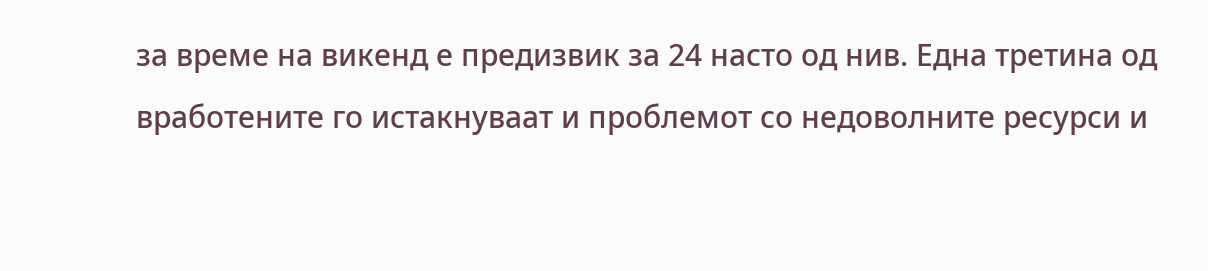за време на викенд е предизвик за 24 насто од нив. Една третина од вработените го истакнуваат и проблемот со недоволните ресурси и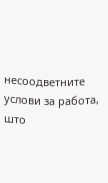несоодветните услови за работа, што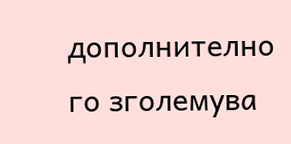дополнително го зголемува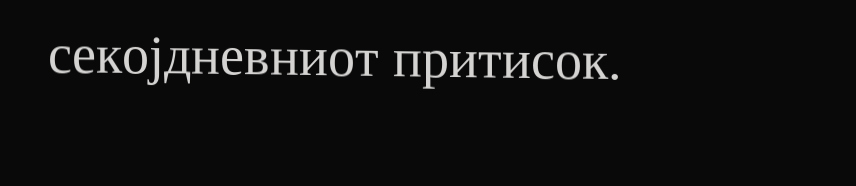секојдневниот притисок.